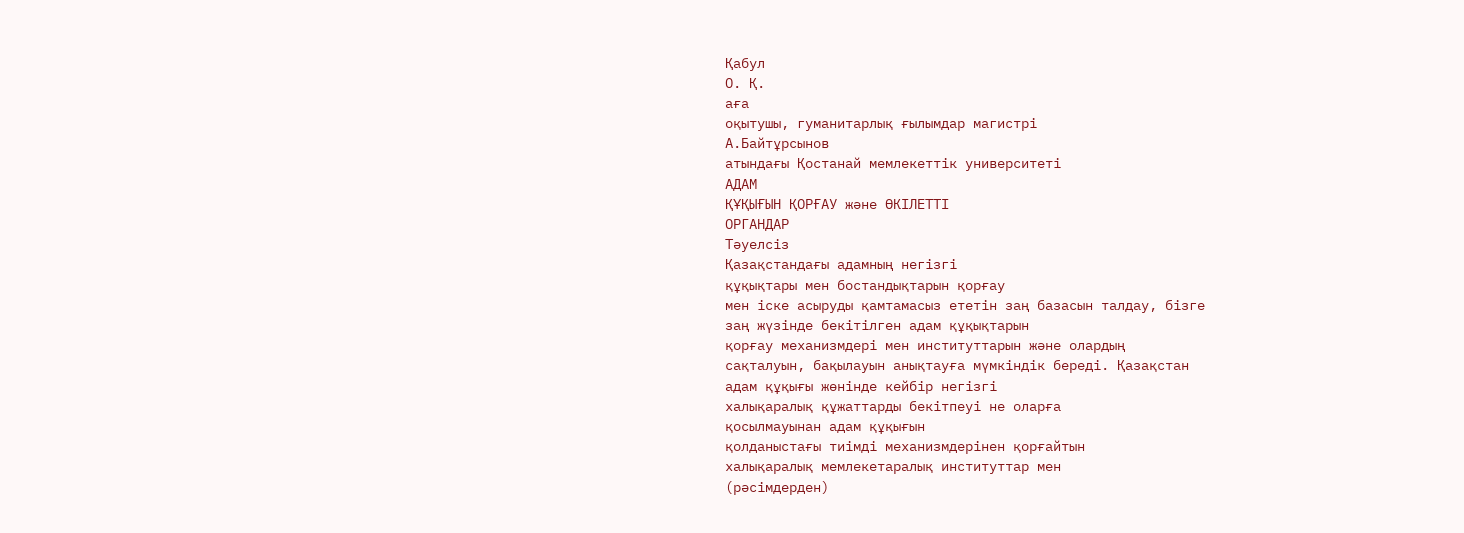Қабул
О. Қ.
аға
оқытушы, гуманитарлық ғылымдар магистрі
А.Байтұрсынов
атындағы Қостанай мемлекеттік университеті
АДАМ
ҚҰҚЫҒЫН ҚОРҒАУ және ӨКІЛЕТТІ
ОРГАНДАР
Тәуелсіз
Қазақстандағы адамның негізгі
құқықтары мен бостандықтарын қорғау
мен іске асыруды қамтамасыз ететін заң базасын талдау, бізге
заң жүзінде бекітілген адам құқықтарын
қорғау механизмдері мен институттарын және олардың
сақталуын, бақылауын анықтауға мүмкіндік береді. Қазақстан
адам құқығы жөнінде кейбір негізгі
халықаралық құжаттарды бекітпеуі не оларға
қосылмауынан адам құқығын
қолданыстағы тиімді механизмдерінен қорғайтын
халықаралық мемлекетаралық институттар мен
(рәсімдерден)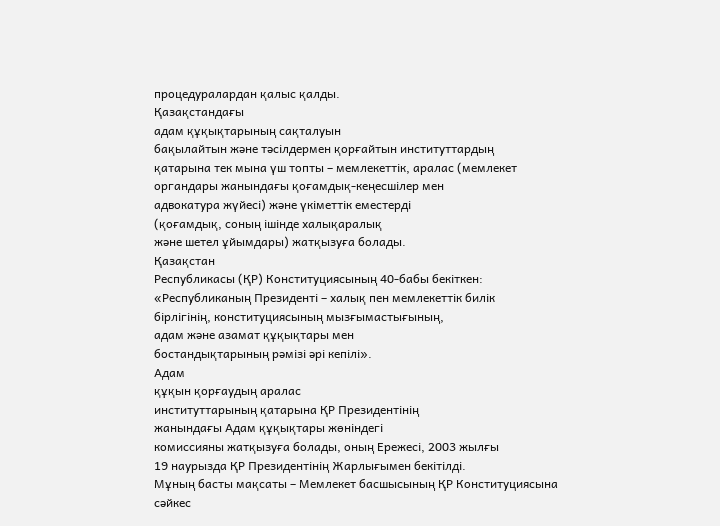процедуралардан қалыс қалды.
Қазақстандағы
адам құқықтарының сақталуын
бақылайтын және тәсілдермен қорғайтын институттардың
қатарына тек мына үш топты – мемлекеттік, аралас (мемлекет
органдары жанындағы қоғамдық-кеңесшілер мен
адвокатура жүйесі) және үкіметтік еместерді
(қоғамдық, соның ішінде халықаралық
және шетел ұйымдары) жатқызуға болады.
Қазақстан
Республикасы (ҚР) Конституциясының 40-бабы бекіткен:
«Республиканың Президенті – халық пен мемлекеттік билік
бірлігінің, конституциясының мызғымастығының,
адам және азамат құқықтары мен
бостандықтарының рәмізі әрі кепілі».
Адам
құқын қорғаудың аралас
институттарының қатарына ҚР Президентінің
жанындағы Адам құқықтары жөніндегі
комиссияны жатқызуға болады, оның Ережесі, 2003 жылғы
19 наурызда ҚР Президентінің Жарлығымен бекітілді.
Мұның басты мақсаты – Мемлекет басшысының ҚР Конституциясына
сәйкес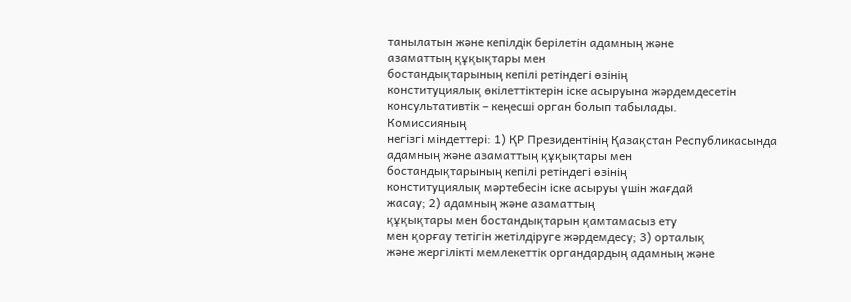танылатын және кепілдік берілетін адамның және
азаматтың құқықтары мен
бостандықтарының кепілі ретіндегі өзінің
конституциялық өкілеттіктерін іске асыруына жәрдемдесетін
консультативтік – кеңесші орган болып табылады.
Комиссияның
негізгі міндеттері: 1) ҚР Президентінің Қазақстан Республикасында
адамның және азаматтың құқықтары мен
бостандықтарының кепілі ретіндегі өзінің
конституциялық мәртебесін іске асыруы үшін жағдай
жасау; 2) адамның және азаматтың
құқықтары мен бостандықтарын қамтамасыз ету
мен қорғау тетігін жетілдіруге жәрдемдесу; 3) орталық
және жергілікті мемлекеттік органдардың адамның және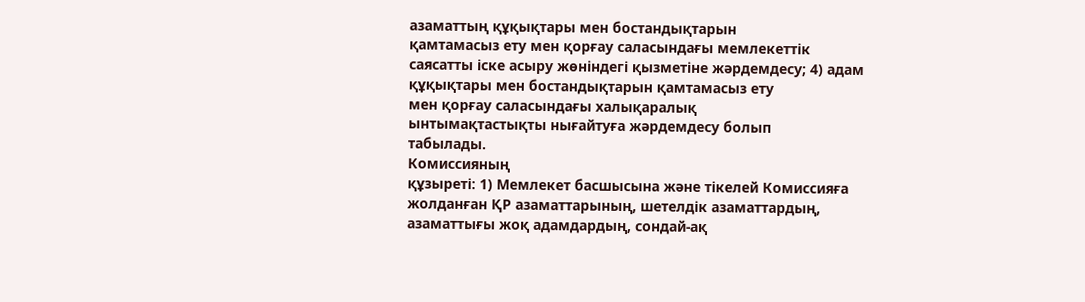азаматтың құқықтары мен бостандықтарын
қамтамасыз ету мен қорғау саласындағы мемлекеттік
саясатты іске асыру жөніндегі қызметіне жәрдемдесу; 4) адам
құқықтары мен бостандықтарын қамтамасыз ету
мен қорғау саласындағы халықаралық
ынтымақтастықты нығайтуға жәрдемдесу болып
табылады.
Комиссияның
құзыреті: 1) Мемлекет басшысына және тікелей Комиссияға
жолданған ҚР азаматтарының, шетелдік азаматтардың,
азаматтығы жоқ адамдардың, сондай-ақ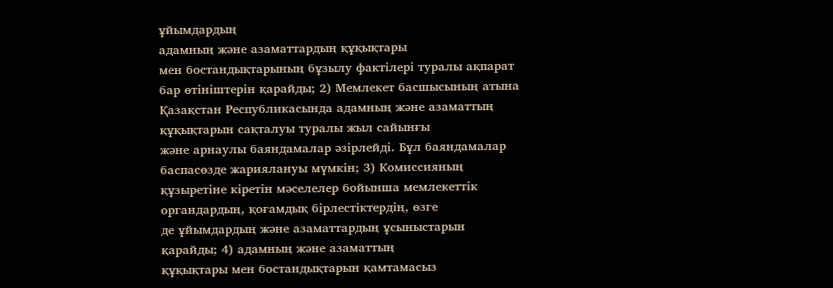ұйымдардың
адамның және азаматтардың құқықтары
мен бостандықтарының бұзылу фактілері туралы ақпарат
бар өтініштерін қарайды; 2) Мемлекет басшысының атына
Қазақстан Республикасында адамның және азаматтың
құқықтарын сақталуы туралы жыл сайынғы
және арнаулы баяндамалар әзірлейді. Бұл баяндамалар
баспасөзде жариялануы мүмкін; 3) Комиссияның
құзыретіне кіретін мәселелер бойынша мемлекеттік
органдардың, қоғамдық бірлестіктердің, өзге
де ұйымдардың және азаматтардың ұсыныстарын
қарайды; 4) адамның және азаматтың
құқықтары мен бостандықтарын қамтамасыз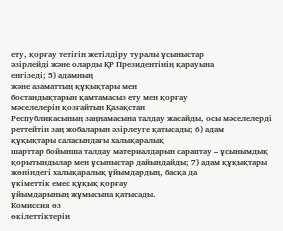ету, қорғау тетігін жетілдіру туралы ұсыныстар
әзірлейді және оларды ҚР Президентінің қарауына
енгізеді; 5) адамның
және азаматтың құқықтары мен
бостандықтарын қамтамасыз ету мен қорғау
мәселелерін қозғайтын Қазақстан
Республикасының заңнамасына талдау жасайды, осы мәселелерді
реттейтін заң жобаларын әзірлеуге қатысады; 6) адам
құқықтары саласындағы халықаралық
шарттар бойынша талдау материалдарын сараптау – ұсынымдық
қорытындылар мен ұсыныстар дайындайды; 7) адам құқықтары
жөніндегі халықаралық ұйымдардың, басқа да
үкіметтік емес құқық қорғау
ұйымдарының жұмысына қатысады.
Комиссия өз
өкілеттіктерін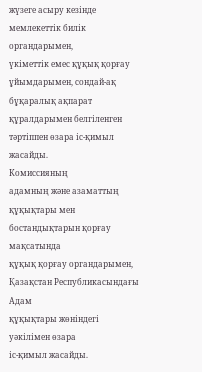жүзеге асыру кезінде мемлекеттік билік органдарымен,
үкіметтік емес құқық қорғау
ұйымдарымен, сондай-ақ бұқаралық ақпарат
құралдарымен белгіленген тәртіппен өзара іс-қимыл
жасайды.
Комиссияның
адамның және азаматтың құқықтары мен
бостандықтарын қорғау мақсатында
құқық қорғау органдарымен,
Қазақстан Республикасындағы Адам
құқықтары жөніндегі уәкілімен өзара
іс-қимыл жасайды.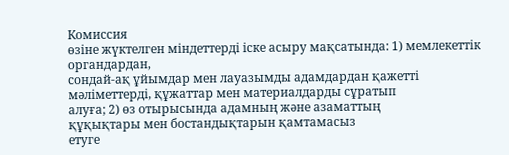Комиссия
өзіне жүктелген міндеттерді іске асыру мақсатында: 1) мемлекеттік органдардан,
сондай-ақ ұйымдар мен лауазымды адамдардан қажетті
мәліметтерді, құжаттар мен материалдарды сұратып
алуға; 2) өз отырысында адамның және азаматтың
құқықтары мен бостандықтарын қамтамасыз
етуге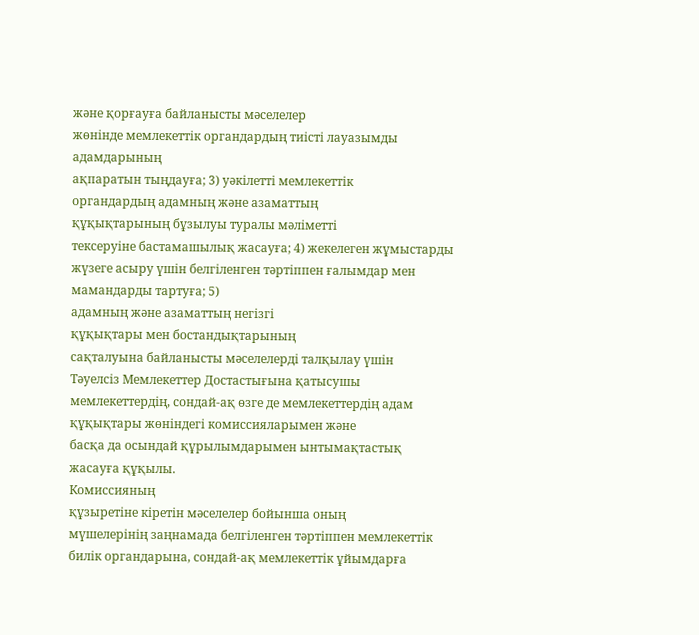және қорғауға байланысты мәселелер
жөнінде мемлекеттік органдардың тиісті лауазымды адамдарының
ақпаратын тыңдауға; 3) уәкілетті мемлекеттік
органдардың адамның және азаматтың
құқықтарының бұзылуы туралы мәліметті
тексеруіне бастамашылық жасауға; 4) жекелеген жұмыстарды
жүзеге асыру үшін белгіленген тәртіппен ғалымдар мен
мамандарды тартуға; 5)
адамның және азаматтың негізгі
құқықтары мен бостандықтарының
сақталуына байланысты мәселелерді талқылау үшін
Тәуелсіз Мемлекеттер Достастығына қатысушы
мемлекеттердің, сондай-ақ өзге де мемлекеттердің адам
құқықтары жөніндегі комиссияларымен және
басқа да осындай құрылымдарымен ынтымақтастық
жасауға құқылы.
Комиссияның
құзыретіне кіретін мәселелер бойынша оның
мүшелерінің заңнамада белгіленген тәртіппен мемлекеттік
билік органдарына, сондай-ақ мемлекеттік ұйымдарға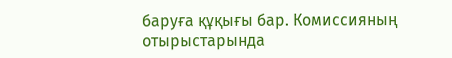баруға құқығы бар. Комиссияның
отырыстарында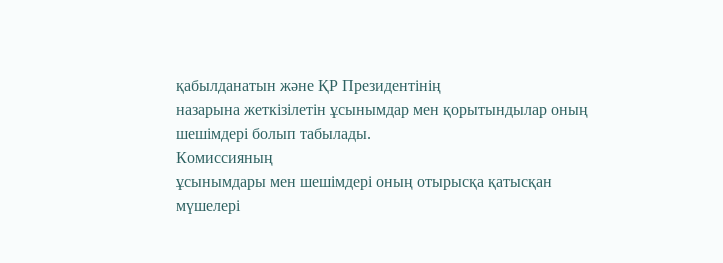қабылданатын және ҚР Президентінің
назарына жеткізілетін ұсынымдар мен қорытындылар оның
шешімдері болып табылады.
Комиссияның
ұсынымдары мен шешімдері оның отырысқа қатысқан
мүшелері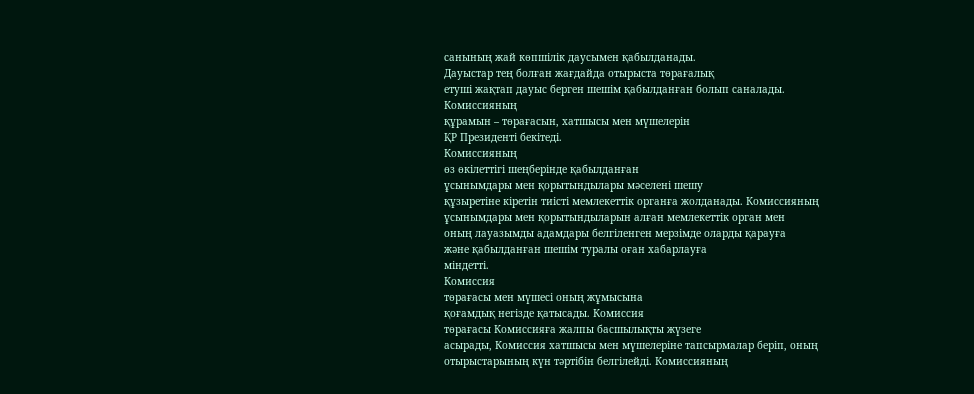санының жай көпшілік даусымен қабылданады.
Дауыстар тең болған жағдайда отырыста төрағалық
етуші жақтап дауыс берген шешім қабылданған болып саналады.
Комиссияның
құрамын – төрағасын, хатшысы мен мүшелерін
ҚР Президенті бекітеді.
Комиссияның
өз өкілеттігі шеңберінде қабылданған
ұсынымдары мен қорытындылары мәселені шешу
құзыретіне кіретін тиісті мемлекеттік органға жолданады. Комиссияның
ұсынымдары мен қорытындыларын алған мемлекеттік орган мен
оның лауазымды адамдары белгіленген мерзімде оларды қарауға
және қабылданған шешім туралы оған хабарлауға
міндетті.
Комиссия
төрағасы мен мүшесі оның жұмысына
қоғамдық негізде қатысады. Комиссия
төрағасы Комиссияға жалпы басшылықты жүзеге
асырады, Комиссия хатшысы мен мүшелеріне тапсырмалар беріп, оның
отырыстарының күн тәртібін белгілейді. Комиссияның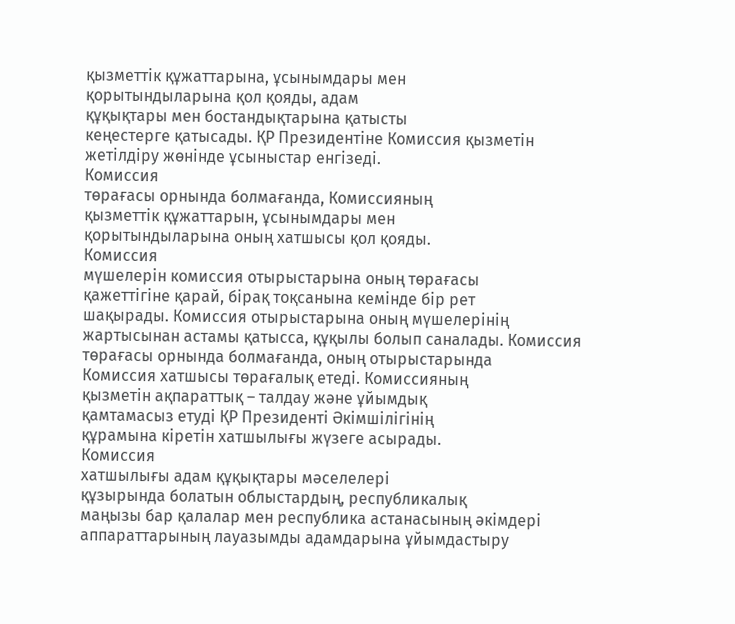қызметтік құжаттарына, ұсынымдары мен
қорытындыларына қол қояды, адам
құқықтары мен бостандықтарына қатысты
кеңестерге қатысады. ҚР Президентіне Комиссия қызметін
жетілдіру жөнінде ұсыныстар енгізеді.
Комиссия
төрағасы орнында болмағанда, Комиссияның
қызметтік құжаттарын, ұсынымдары мен
қорытындыларына оның хатшысы қол қояды.
Комиссия
мүшелерін комиссия отырыстарына оның төрағасы
қажеттігіне қарай, бірақ тоқсанына кемінде бір рет
шақырады. Комиссия отырыстарына оның мүшелерінің
жартысынан астамы қатысса, құқылы болып саналады. Комиссия
төрағасы орнында болмағанда, оның отырыстарында
Комиссия хатшысы төрағалық етеді. Комиссияның
қызметін ақпараттық – талдау және ұйымдық
қамтамасыз етуді ҚР Президенті Әкімшілігінің
құрамына кіретін хатшылығы жүзеге асырады.
Комиссия
хатшылығы адам құқықтары мәселелері
құзырында болатын облыстардың, республикалық
маңызы бар қалалар мен республика астанасының әкімдері
аппараттарының лауазымды адамдарына ұйымдастыру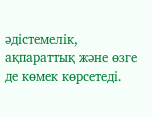әдістемелік,
ақпараттық және өзге де көмек көрсетеді.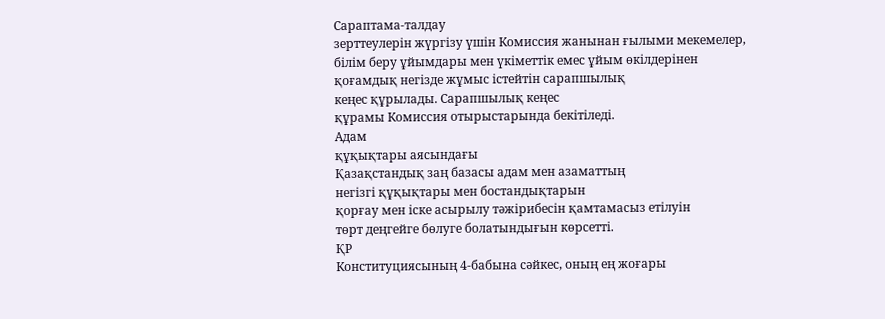Сараптама-талдау
зерттеулерін жүргізу үшін Комиссия жанынан ғылыми мекемелер,
білім беру ұйымдары мен үкіметтік емес ұйым өкілдерінен
қоғамдық негізде жұмыс істейтін сарапшылық
кеңес құрылады. Сарапшылық кеңес
құрамы Комиссия отырыстарында бекітіледі.
Адам
құқықтары аясындағы
Қазақстандық заң базасы адам мен азаматтың
негізгі құқықтары мен бостандықтарын
қорғау мен іске асырылу тәжірибесін қамтамасыз етілуін
төрт деңгейге бөлуге болатындығын көрсетті.
ҚР
Конституциясының 4-бабына сәйкес, оның ең жоғары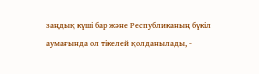заңдық күші бар және Республиканың бүкіл
аумағында ол тікелей қолданылады, -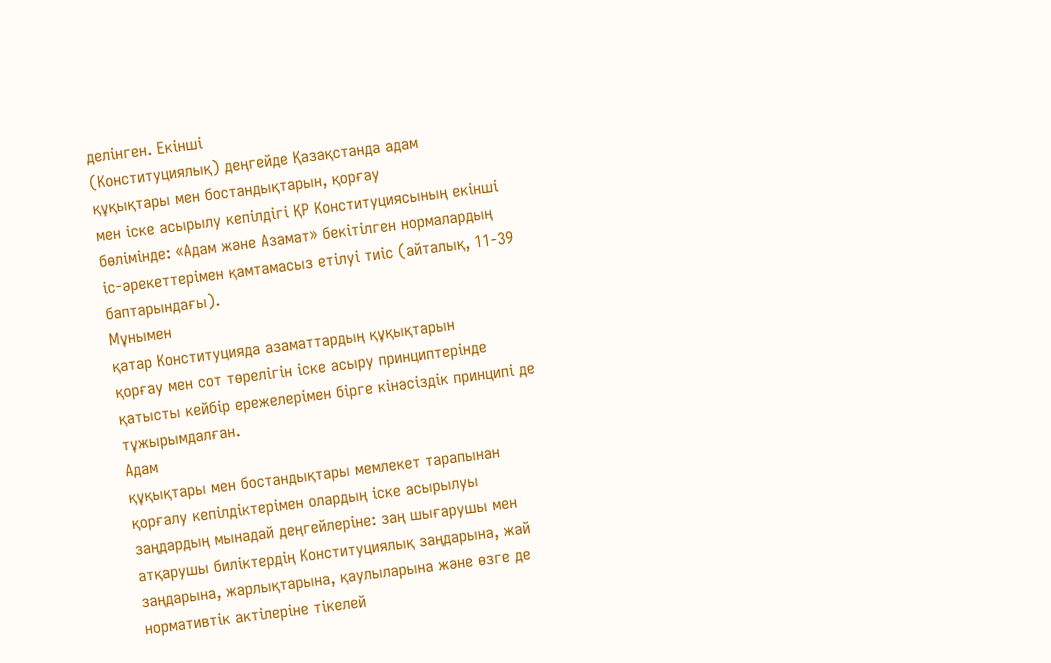делінген. Екінші
(Конституциялық) деңгейде Қазақстанда адам
құқықтары мен бостандықтарын, қорғау
мен іске асырылу кепілдігі ҚР Конституциясының екінші
бөлімінде: «Адам және Азамат» бекітілген нормалардың
іс-әрекеттерімен қамтамасыз етілуі тиіс (айталық, 11-39
баптарындағы).
Мұнымен
қатар Конституцияда азаматтардың құқықтарын
қорғау мен сот төрелігін іске асыру принциптерінде
қатысты кейбір ережелерімен бірге кінәсіздік принципі де
тұжырымдалған.
Адам
құқықтары мен бостандықтары мемлекет тарапынан
қорғалу кепілдіктерімен олардың іске асырылуы
заңдардың мынадай деңгейлеріне: заң шығарушы мен
атқарушы биліктердің Конституциялық заңдарына, жай
заңдарына, жарлықтарына, қаулыларына және өзге де
нормативтік актілеріне тікелей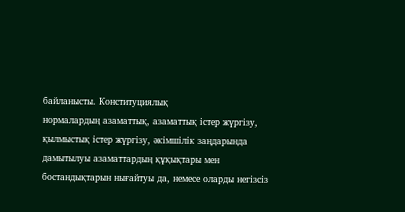байланысты. Конституциялық
нормалардың азаматтық, азаматтық істер жүргізу,
қылмыстық істер жүргізу, әкімшілік заңдарында
дамытылуы азаматтардың құқықтары мен
бостандықтарын нығайтуы да, немесе оларды негізсіз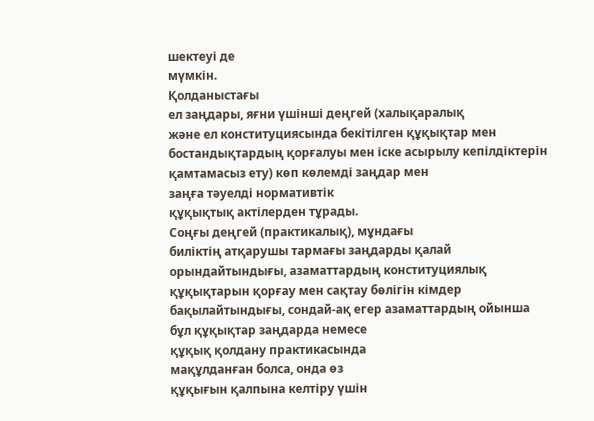шектеуі де
мүмкін.
Қолданыстағы
ел заңдары, яғни үшінші деңгей (халықаралық
және ел конституциясында бекітілген құқықтар мен
бостандықтардың қорғалуы мен іске асырылу кепілдіктерін
қамтамасыз ету) көп көлемді заңдар мен
заңға тәуелді нормативтік
құқықтық актілерден тұрады.
Соңғы деңгей (практикалық), мұндағы
биліктің атқарушы тармағы заңдарды қалай
орындайтындығы, азаматтардың конституциялық
құқықтарын қорғау мен сақтау бөлігін кімдер
бақылайтындығы, сондай-ақ егер азаматтардың ойынша
бұл құқықтар заңдарда немесе
құқық қолдану практикасында
мақұлданған болса, онда өз
құқығын қалпына келтіру үшін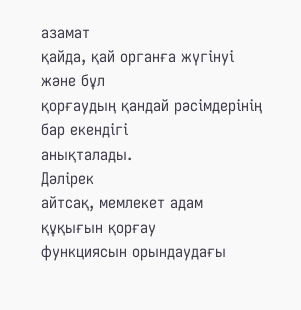азамат
қайда, қай органға жүгінуі және бұл
қорғаудың қандай рәсімдерінің бар екендігі
анықталады.
Дәлірек
айтсақ, мемлекет адам құқығын қорғау
функциясын орындаудағы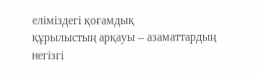еліміздегі қоғамдық
құрылыстың арқауы – азаматтардың негізгі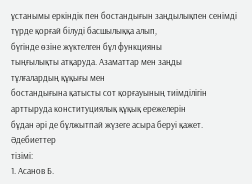ұстанымы еркіндік пен бостандығын заңдылықпен сенімді
түрде қорғай білуді басшылыққа алып,
бүгінде өзіне жүктелген бұл функцияны
тыңғылықты атқаруда. Азаматтар мен заңды
тұлғалардың құқығы мен
бостандығына қатысты сот қорғауының тиімділігін
арттыруда конституциялық құқық ережелерін
бұдан әрі де бұлжытпай жүзеге асыра беруі қажет.
Әдебиеттер
тізімі:
1. Асанов Б.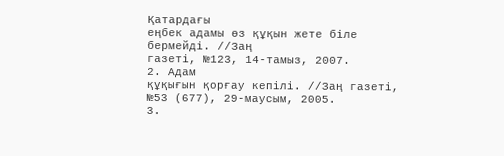Қатардағы
еңбек адамы өз құқын жете біле бермейді. //Заң
газеті, №123, 14-тамыз, 2007.
2. Адам
құқығын қорғау кепілі. //Заң газеті,
№53 (677), 29-маусым, 2005.
3.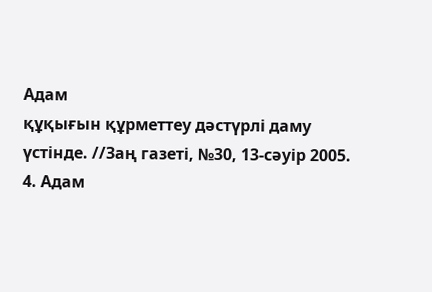Адам
құқығын құрметтеу дәстүрлі даму
үстінде. //Заң газеті, №30, 13-сәуір 2005.
4. Адам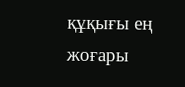құқығы ең жоғары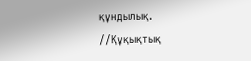құндылық.
//Құқықтық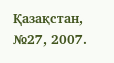Қазақстан, №27, 2007.